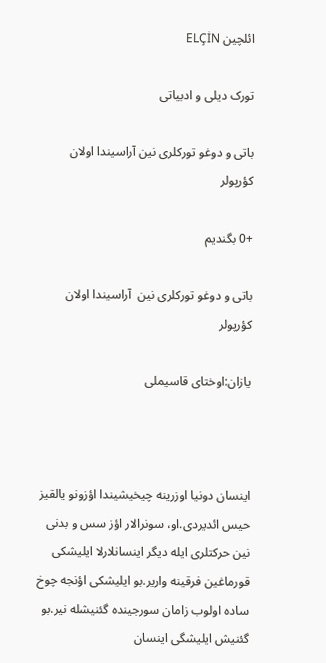ائلچین ELÇİN

تورک دیلی و ادبیاتی

باتی و دوغو توركلری نین آراسیندا اولان كؤرپولر

+0 بگندیم

باتی و دوغو توركلری نین  آراسیندا اولان كؤرپولر

یازان:اوختای قاسیملی



اینسان دونیا اوزرینه چیخیشیندا اؤزونو یالقیز حیس ائدیردی.او، سونرالار اؤز سس و بدنی نین حركتلری ایله دیگر اینسانلارلا ایلیشكی قورماغین فرقینه واریر.بو ایلیشكی اؤنجه چوخ ساده اولوب زامان سورجینده گئنیشله نیر.بو گئنیش ایلیشگی اینسان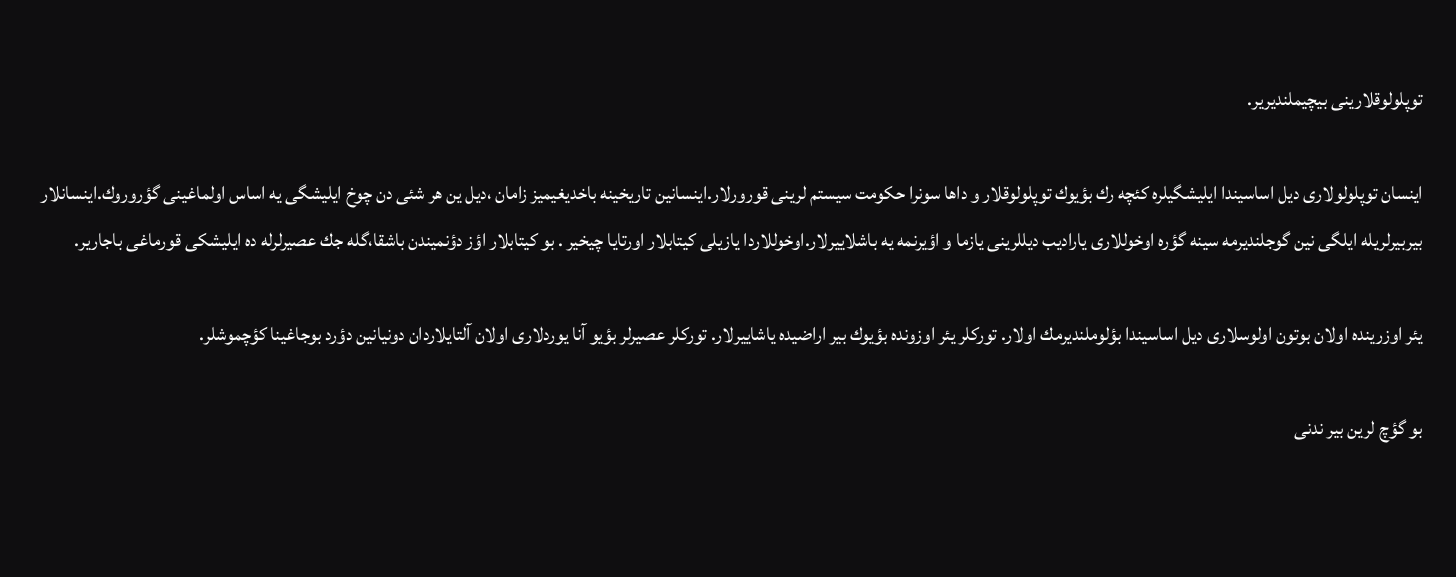توپلولوقلارینی بیچیملندیریر.

اینسان توپلولولاری دیل اساسیندا ایلیشگیلره كئچه رك بؤیوك توپلولوقلار و داها سونرا حكومت سیستم لرینی قورورلار.اینسانین تاریخینه باخدیغیمیز زامان ،دیل ین هر شئی دن چوخ ایلیشگی یه اساس اولماغینی گؤروروك.اینسانلار بیربیرلریله ایلگی نین گوجلندیرمه سینه گؤره اوخوللاری یارادیب دیللرینی یازما و اؤیرنمه یه باشلاییرلار.اوخوللاردا یازیلی كیتابلار اورتایا چیخیر . بو كیتابلار اؤز دؤنمیندن باشقا،گله جك عصیرلرله ده ایلیشكی قورماغی باجاریر.

یئر اوزرینده اولان بوتون اولوسلاری دیل اساسیندا بؤلوملندیرمك اولار. توركلر یئر اوزونده بؤیوك بیر اراضیده یاشاییرلار. توركلر عصیرلر بؤیو آنا یوردلاری اولان آلتایلاردان دونیانین دؤرد بوجاغینا كؤچموشلر.

بو گؤچ لرین بیر ندنی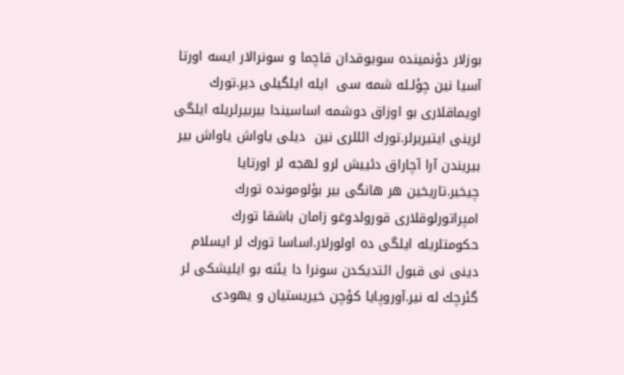بوزلار دؤنمینده سویوقدان قاچما و سونرالار ایسه اورتا آسیا نین چؤلـله شمه سی  ایله ایلگیلی دیر.تورك اویماقلاری بو اوزاق دوشمه اساسیندا بیربیرلریله ایلگی لرینی ایتیریرلر.تورك ائللری نین  دیلی یاواش یاواش بیر بیریندن آرا آچاراق دئییش لرو لهجه لر اورتایا چیخیر.تاریخین هر هانگی بیر بؤلومونده تورك امپراتورلوقلاری قورولدوغو زامان باشقا تورك حكومتلریله ایلگی ده اولورلار.اساسا تورك لر ایسلام دینی نی قبول ائتدیكدن سونرا دا یئنه بو ایلیشكی لر گئرچك له نیر.آوروپایا كؤچن خیریستیان و یهودی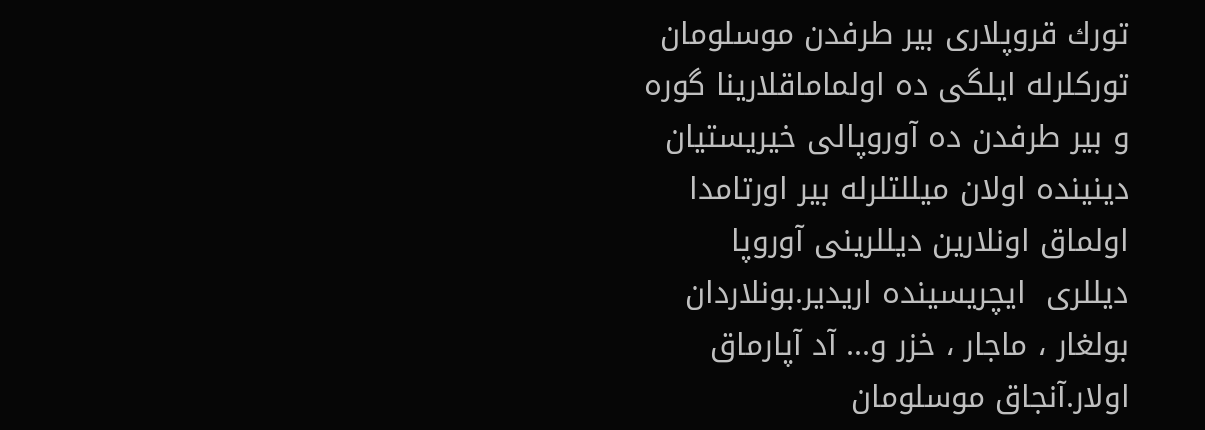تورك قروپلاری بیر طرفدن موسلومان توركلرله ایلگی ده اولماماقلارینا گوره و بیر طرفدن ده آوروپالی خیریستیان دینینده اولان میللتلرله بیر اورتامدا اولماق اونلارین دیللرینی آوروپا دیللری  ایچریسینده اریدیر.بونلاردان بولغار ، ماجار ، خزر و... آد آپارماق اولار.آنجاق موسلومان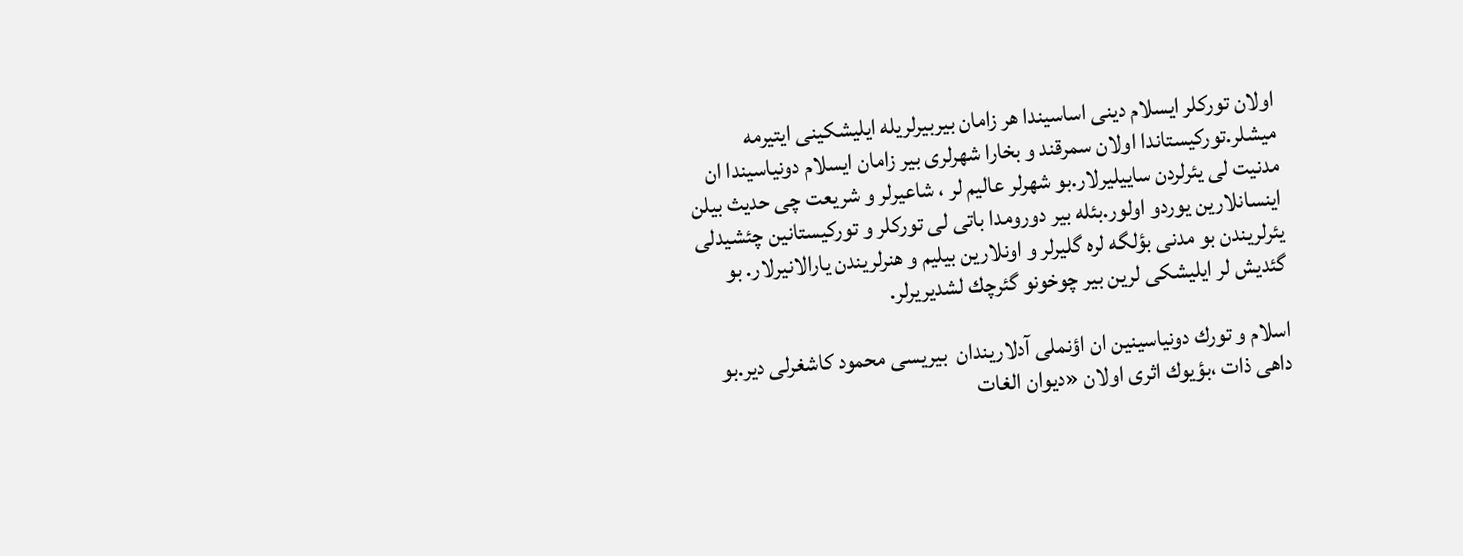اولان توركلر ایسلام دینی اساسیندا هر زامان بیربیرلریله ایلیشكینی ایتیرمه میشلر.توركیستاندا اولان سمرقند و بخارا شهرلری بیر زامان ایسلام دونیاسیندا ان مدنیت لی یئرلردن ساییلیرلار.بو شهرلر عالیم لر ، شاعیرلر و شریعت چی حدیث بیلن اینسانلارین یوردو اولور.بئله بیر دورومدا باتی لی توركلر و توركیستانین چئشیدلی یئرلریندن بو مدنی بؤلگه لره گلیرلر و اونلارین بیلیم و هنرلریندن یارالانیرلار. بو گئدیش لر ایلیشكی لرین بیر چوخونو گئرچك لشدیریرلر.

اسلام و تورك دونیاسینین ان اؤنملی آدلاریندان  بیریسی محمود كاشغرلی دیر.بو داهی ذات ،بؤیوك اثری اولان «دیوان الغات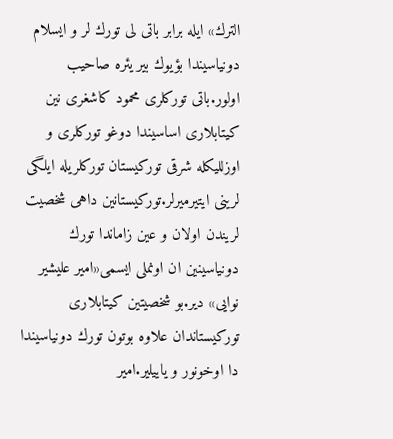الترك» ایله برابر باتی لی تورك لر و ایسلام دونیاسیندا بؤیوك بیر یئره صاحیب اولور.باتی توركلری محمود كاشغری نین كیتابلاری اساسیندا دوغو توركلری و اوزللیكله شرقی توركیستان توركلریله ایلگی لرینی ایتیرمیرلر.توركیستانین داهی شخصیت لریندن اولان و عین زاماندا تورك دونیاسینین ان اونملی ایسمی«امیر علیشیر نوایی» دیر.بو شخصیتین كیتابلاری توركیستاندان علاوه بوتون تورك دونیاسیندا دا اوخونور و یاییلیر.امیر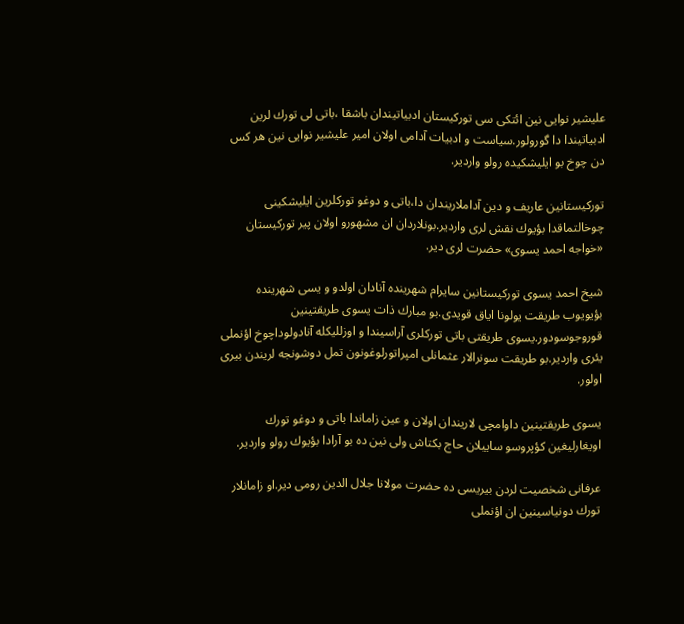علیشیر نوایی نین ائتكی سی توركیستان ادبیاتیندان باشقا ،باتی لی تورك لرین ادبیاتیندا دا گورولور.سیاست و ادبیات آدامی اولان امیر علیشیر نوایی نین هر كس دن چوخ بو ایلیشكیده رولو واردیر.

توركیستانین عاریف و دین آداملاریندان دا،باتی و دوغو توركلرین ایلیشكینی چوخالتماقدا بؤیوك نقش لری واردیر.بونلاردان ان مشهورو اولان پیر توركیستان «خواجه احمد یسوی» حضرت لری دیر.

شیخ احمد یسوی توركیستانین سایرام شهرینده آنادان اولدو و یسی شهرینده بؤیویوب طریقت یولونا ایاق قویدی.بو مبارك ذات یسوی طریقتینین قوروجوسودور.یسوی طریقتی باتی توركلری آراسیندا و اوزللیكله آنادولوداچوخ اؤنملی یئری واردیر.بو طریقت سونرالار عثمانلی امپراتورلوغونون تمل دوشونجه لریندن بیری اولور.

یسوی طریقتینین داوامچی لاریندان اولان و عین زاماندا باتی و دوغو تورك اویغارلیغین كؤپروسو ساییلان حاج بكتاش ولی نین ده بو آرادا بؤیوك رولو واردیر.

عرفانی شخصیت لردن بیریسی ده حضرت مولانا جلال الدین رومی دیر.او زامانلار تورك دونیاسینین ان اؤنملی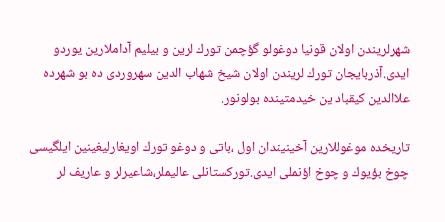شهرلریندن اولان قونیا دوغولو گؤچمن تورك لرین و بیلیم آداملارین یوردو ایدی.آذربایجان تورك لریندن اولان شیخ شهاب الدین سهروردی ده بو شهرده علاالدین كیقباد ین خیدمتینده بولونور.

تاریخده موغوللارین آخینیندان اول ،باتی و دوغو تورك اویغارلیغینین ایلگیسی چوخ بؤیوك و چوخ اؤنملی ایدی.توركستانلی عالیملر،شاعیرلر و عاریف لر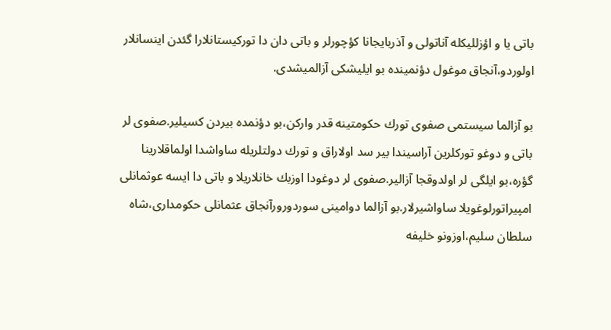باتی یا و اؤزللیكله آناتولی و آذربایجانا كؤچورلر و باتی دان دا توركیستانلارا گئدن اینسانلار اولوردو،آنجاق موغول دؤنمینده بو ایلیشكی آزالمیشدی.

بو آزالما سیستمی صفوی تورك حكومتینه قدر واركن،بو دؤنمده بیردن كسیلیر.صفوی لر باتی و دوغو توركلرین آراسیندا بیر سد اولاراق و تورك دولتلریله ساواشدا اولماقلارینا گؤره،بو ایلگی لر اولدوقجا آزالیر.صفوی لر دوغودا اوزبك خانلاریلا و باتی دا ایسه عوثمانلی امپیراتورلوغویلا ساواشیرلار.بو آزالما دوامینی سوردورورآنجاق عثمانلی حكومداری،شاه سلطان سلیم،اوزونو خلیفه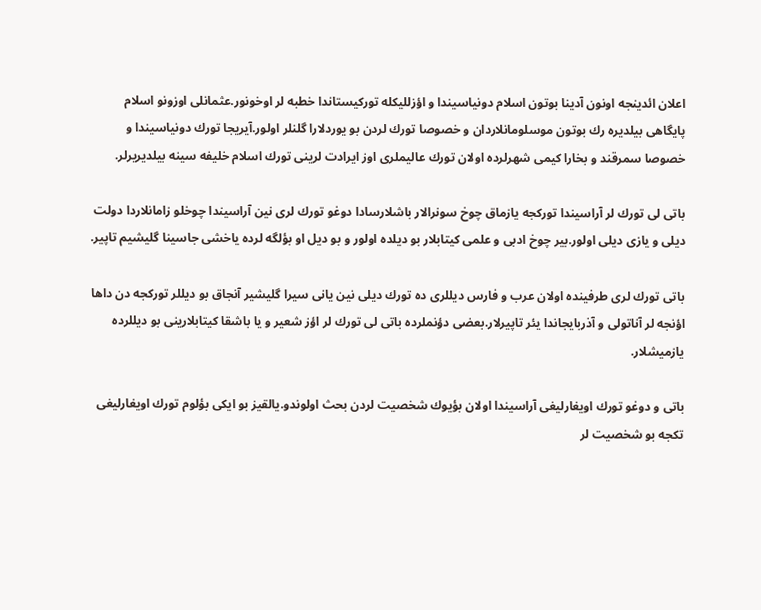اعلان ائدینجه اونون آدینا بوتون اسلام دونیاسیندا و اؤزللیكله توركیستاندا خطبه لر اوخونور.عثمانلی اوزونو اسلام پایگاهی بیلدیره رك بوتون موسلومانلاردان و خصوصا تورك لردن بو یوردلارا گلنلر اولور.آیریجا تورك دونیاسیندا و خصوصا سمرقند و بخارا كیمی شهرلرده اولان تورك عالیملری اوز ایرادت لرینی تورك اسلام خلیفه سینه بیلدیریرلر.

باتی لی تورك لر آراسیندا توركجه یازماق چوخ سونرالار باشلارسادا دوغو تورك لری نین آراسیندا چوخلو زامانلاردا دولت دیلی و یازی دیلی اولور.بیر چوخ ادبی و علمی كیتابلار بو دیلده اولور و بو دیل او بؤلگه لرده یاخشی جاسینا گلیشیم تاپیر.

باتی تورك لری طرفینده اولان عرب و فارس دیللری ده تورك دیلی نین یانی سیرا گلیشیر آنجاق بو دیللر توركجه دن داها اؤنجه لر آناتولی و آذربایجاندا یئر تاپیرلار.بعضی دؤنملرده باتی لی تورك لر اؤز شعیر و یا باشقا كیتابلارینی بو دیللرده یازمیشلار.

باتی و دوغو تورك اویغارلیغی آراسیندا اولان بؤیوك شخصیت لردن بحث اولوندو.یالقیز بو ایكی بؤلوم تورك اویغارلیغی تكجه بو شخصیت لر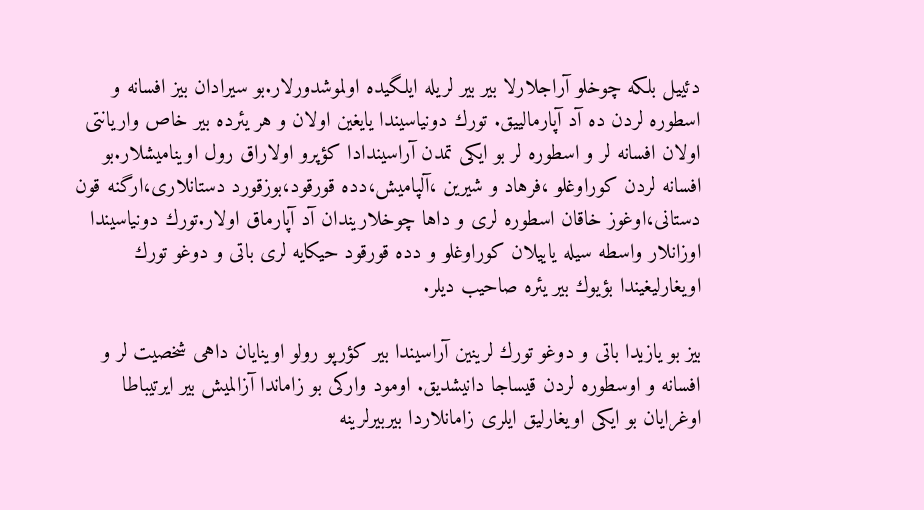دئییل بلكه چوخلو آراجلارلا بیر بیر لریله ایلگیده اولموشدورلار.بو سیرادان بیز افسانه و اسطوره لردن ده آد آپارمالییق. تورك دونیاسیندا یایغین اولان و هر یئرده بیر خاص واریانتی اولان افسانه لر و اسطوره لر بو ایكی تمدن آراسیندادا كؤپرو اولاراق رول اوینامیشلار.بو افسانه لردن كوراوغلو ،فرهاد و شیرین ،آلپامیش،دده قورقود،بوزقورد دستانلاری،ارگنه قون دستانی،اوغوز خاقان اسطوره لری و داها چوخلاریندان آد آپارماق اولار.تورك دونیاسیندا اوزانلار واسطه سیله یاییلان كوراوغلو و دده قورقود حیكایه لری باتی و دوغو تورك اویغارلیغیندا بؤیوك بیر یئره صاحیب دیلر.

بیز بو یازیدا باتی و دوغو تورك لرینین آراسیندا بیر كؤرپو رولو اوینایان داهی شخصیت لر و افسانه و اوسطوره لردن قیساجا دانیشدیق. اومود واركی بو زاماندا آزالمیش بیر ایرتیباطا اوغرایان بو ایكی اویغارلیق ایلری زامانلاردا بیربیرلرینه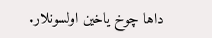داها چوخ یاخین اولسونلار.